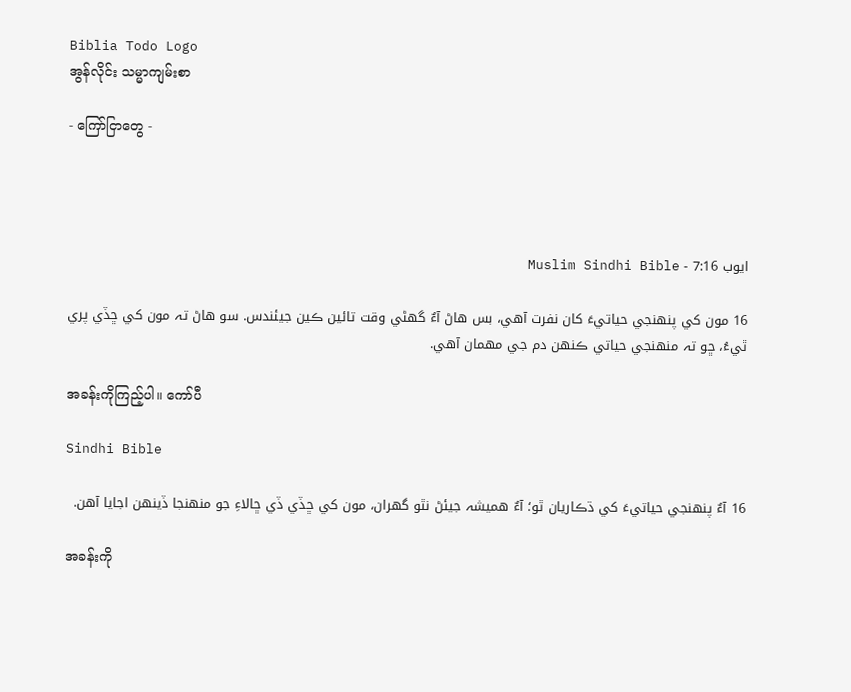Biblia Todo Logo
အွန်လိုင်း သမ္မာကျမ်းစာ

- ကြော်ငြာတွေ -




ايوب 7:16 - Muslim Sindhi Bible

16 مون کي پنهنجي حياتيءَ کان نفرت آهي، بس هاڻ آءٌ گھڻي وقت تائين ڪين جيئندس. سو هاڻ تہ مون کي ڇڏي پري ٿيءُ، ڇو تہ منهنجي حياتي ڪنهن دم جي مهمان آهي.

အခန်းကိုကြည့်ပါ။ ကော်ပီ

Sindhi Bible

16 آءٌ پنهنجي حياتيءَ کي ڌڪاريان ٿو؛ آءٌ هميشہ جيئڻ نٿو گهران، مون کي ڇڏي ڏي ڇالاءِ جو منهنجا ڏينهن اجايا آهن.

အခန်းကို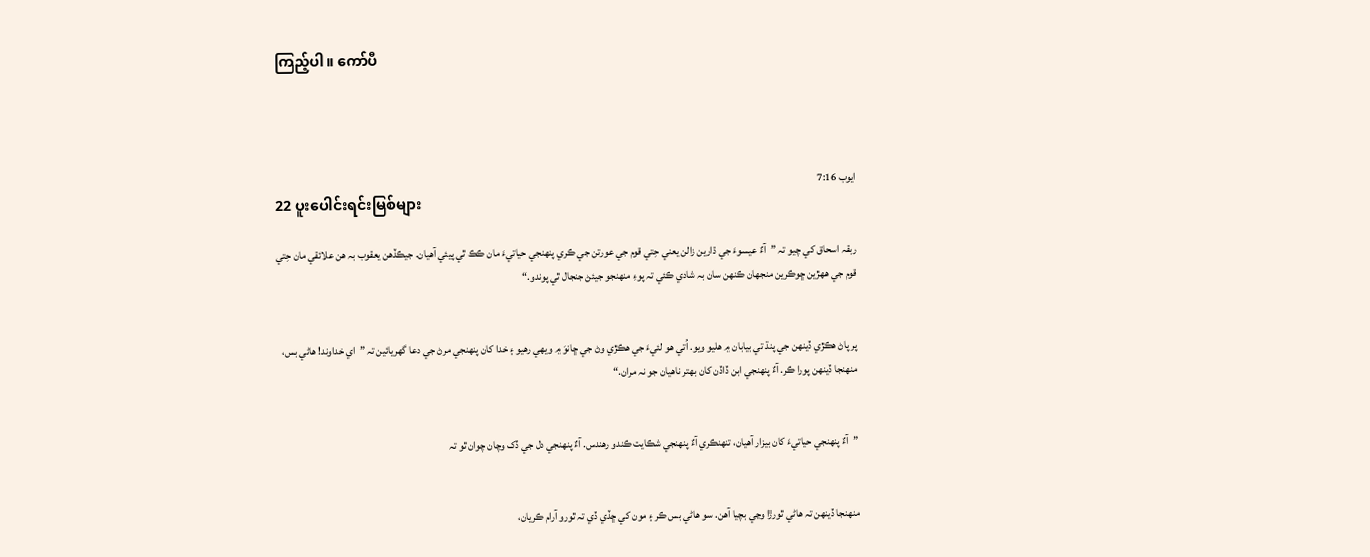ကြည့်ပါ။ ကော်ပီ




ايوب 7:16
22 ပူးပေါင်းရင်းမြစ်များ

ربقہ اسحاق کي چيو تہ ”آءٌ عيسوءَ جي ڌارين زالن يعني حِتي قوم جي عورتن جي ڪري پنهنجي حياتيءَ مان ڪڪ ٿي پيئي آهيان. جيڪڏهن يعقوب بہ هن علائقي مان حِتي قوم جي ههڙين ڇوڪرين منجھان ڪنهن سان بہ شادي ڪئي تہ پوءِ منهنجو جيئڻ جنجال ٿي پوندو.“


پر پاڻ هڪڙي ڏينهن جي پنڌ تي بيابان ۾ هليو ويو. اُتي هو لئيءَ جي هڪڙي وڻ جي ڇانوَ ۾ ويهي رهيو ۽ خدا کان پنهنجي مرڻ جي دعا گھريائين تہ ”اي خداوند! هاڻي بس، منهنجا ڏينهن پورا ڪر. آءٌ پنهنجي ابن ڏاڏن کان بهتر ناهيان جو نہ مران.“


”آءٌ پنهنجي حياتيءَ کان بيزار آهيان، تنهنڪري آءٌ پنهنجي شڪايت ڪندو رهندس. آءٌ پنهنجي دل جي ڏک وچان چوان ٿو تہ


منهنجا ڏينهن تہ هاڻي ٿورڙا وڃي بچيا آهن. سو هاڻي بس ڪر ۽ مون کي ڇڏي ڏي تہ ٿورو آرام ڪريان،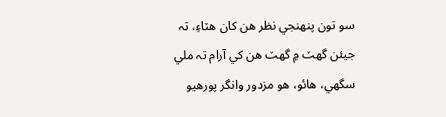سو تون پنهنجي نظر هن کان هٽاءِ، تہ جيئن گھٽ ۾ گھٽ هن کي آرام تہ ملي سگھي، هائو، هو مزدور وانگر پورهيو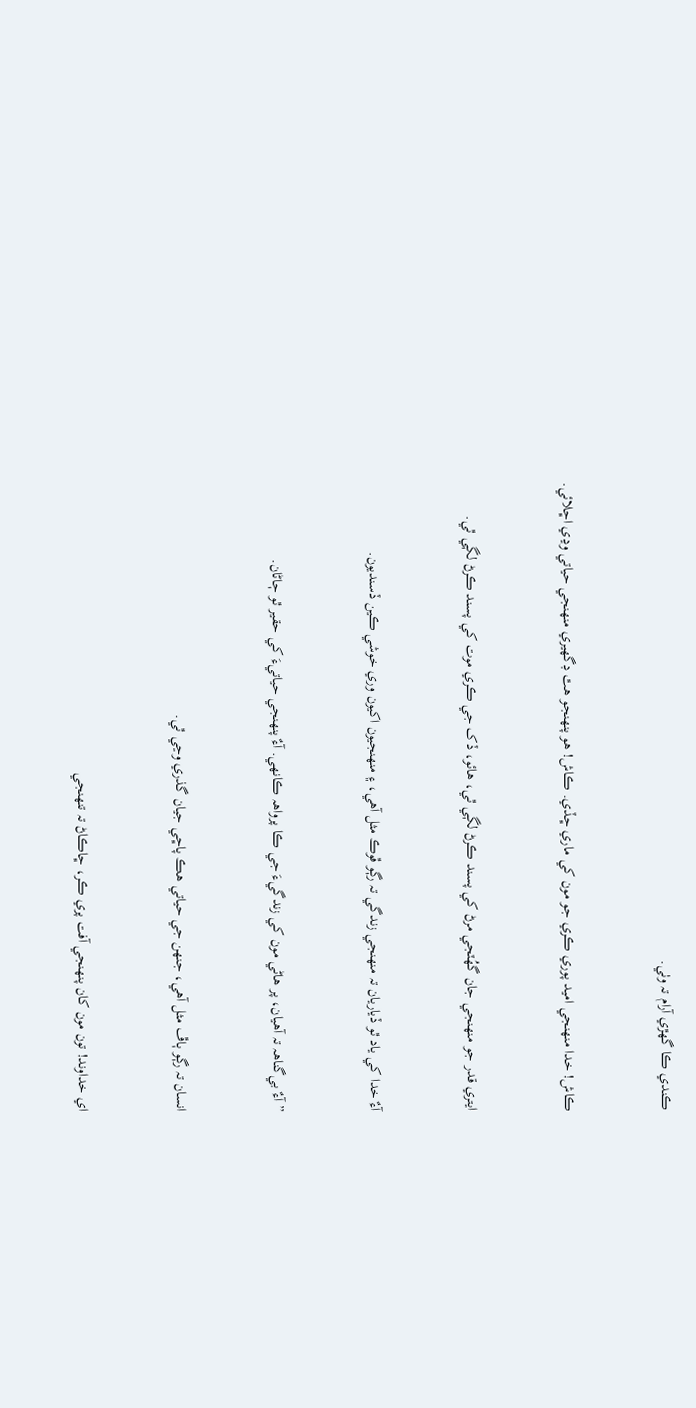ڪندي ڪا گھڙي آرام تہ وٺي.


ڪاش! خدا منهنجي اميد پوري ڪري جو مون کي ماري ڇڏي. ڪاش! هو پنهنجو هٿ ڊگھيري منهنجي حياتي وڍي اڇلائي.


ايتري قدر جو منهنجي جان گھُٽجي مرڻ کي پسند ڪرڻ لڳي ٿي، هائو، ڏک جي ڪري موت کي پسند ڪرڻ لڳي ٿي.


آءٌ خدا کي ياد ٿو ڏياريان تہ منهنجي زندگي تہ رڳو ڦوڪ مثل آهي، ۽ منهنجيون اکيون وري خوشي ڪين ڏسنديون.


”آءٌ بي‌گناهہ تہ آهيان، پر هاڻي مون کي زندگيءَ جي ڪا پرواهہ ڪانهي. آءٌ پنهنجي حياتيءَ کي حقير ٿو ڄاڻان.


انسان تہ رڳو ٻاڦ مثل آهي، جنهن جي حياتي هڪ پاڇي جيان گذري وڃي ٿي.


اي خداوند! تون مون کان پنهنجي آفت پري ڪر، ڇاڪاڻ تہ تنهنجي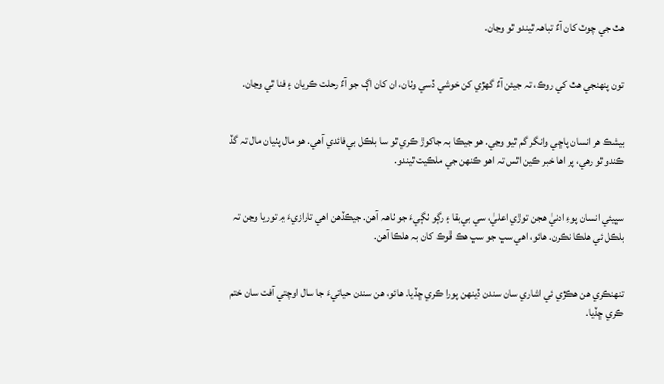هٿ جي چوٽ کان آءٌ تباهہ ٿيندو ٿو وڃان.


تون پنهنجي هٿ کي روڪ، تہ جيئن آءٌ گھڙي کن خوشي ڏسي وٺان، ان کان اڳ جو آءٌ رحلت ڪريان ۽ فنا ٿي وڃان.


بيشڪ هر انسان پاڇي وانگر گم ٿيو وڃي. هو جيڪا بہ جاکوڙ ڪري ٿو سا بلڪل بي‌فائدي آهي. هو مال پٺيان مال تہ گڏ ڪندو ٿو رهي، پر اها خبر ڪين اٿس تہ اهو ڪنهن جي ملڪيت ٿيندو.


سڀيئي انسان پوءِ ادنيٰ هجن توڙي اعليٰ، سي بي‌بقا ۽ رڳو ٺڳيءَ جو ٺاهہ آهن. جيڪڏهن اهي تارازيءَ ۾ توريا وڃن تہ بلڪل ئي هلڪا نڪرن. هائو، اهي سڀ جو سڀ هڪ ڦوڪ کان بہ هلڪا آهن.


تنهنڪري هن هڪڙي ئي اشاري سان سندن ڏينهن پورا ڪري ڇڏيا. هائو، هن سندن حياتيءَ جا سال اوچتي آفت سان ختم ڪري ڇڏيا.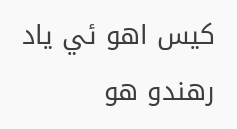کيس اهو ئي ياد رهندو هو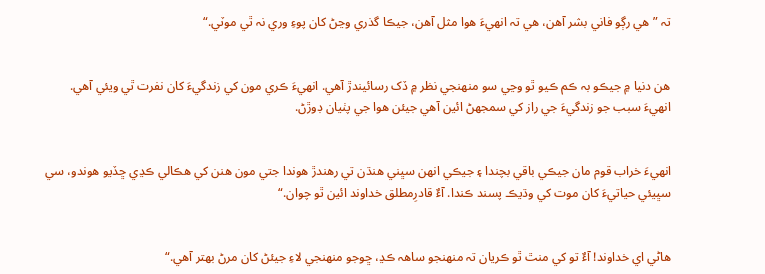تہ ”هي رڳو فاني بشر آهن، هي تہ انهيءَ هوا مثل آهن، جيڪا گذري وڃڻ کان پوءِ وري نہ ٿي موٽي.“


هن دنيا ۾ جيڪو بہ ڪم ڪيو ٿو وڃي سو منهنجي نظر ۾ ڏک رسائيندڙ آهي. انهيءَ ڪري مون کي زندگيءَ کان نفرت ٿي ويئي آهي. انهيءَ سبب جو زندگيءَ جي راز کي سمجھڻ ائين آهي جيئن هوا جي پٺيان ڊوڙڻ.


انهيءَ خراب قوم مان جيڪي باقي بچندا ۽ جيڪي انهن سڀني هنڌن تي رهندڙ هوندا جتي مون هنن کي هڪالي ڪڍي ڇڏيو هوندو، سي سڀيئي حياتيءَ کان موت کي وڌيڪ پسند ڪندا. آءٌ قادرِمطلق خداوند ائين ٿو چوان.“


هاڻي اي خداوند! آءٌ تو کي منٿ ٿو ڪريان تہ منهنجو ساهہ ڪڍ، ڇوجو منهنجي لاءِ جيئڻ کان مرڻ بهتر آهي.“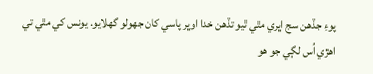پوءِ جڏهن سج اڀري مٿي ٿيو تڏهن خدا اوڀر پاسي کان جھولو گھلايو. يونس کي مٿي تي اهڙي اُس لڳي جو هو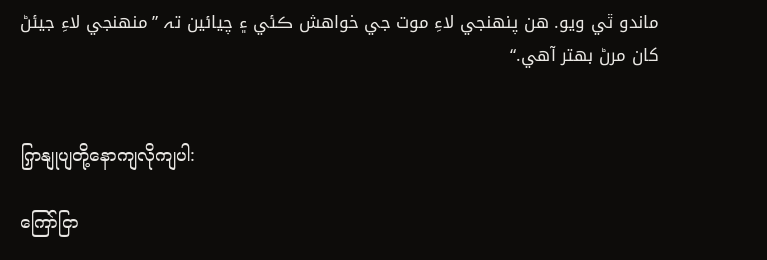ماندو ٿي ويو. هن پنهنجي لاءِ موت جي خواهش ڪئي ۽ چيائين تہ ”منهنجي لاءِ جيئڻ کان مرڻ بهتر آهي.“


ကြှနျုပျတို့နောကျလိုကျပါ:

ကြော်ငြာ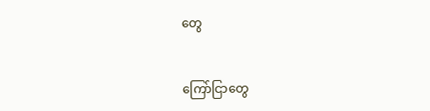တွေ


ကြော်ငြာတွေ